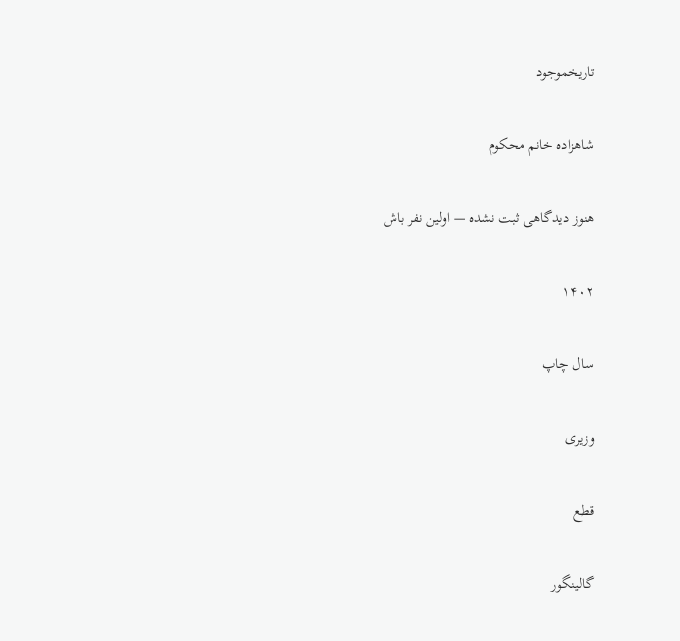تاریخموجود

شاهزاده خانم محکوم

هنوز دیدگاهی ثبت نشده — اولین نفر باش

۱۴۰۲

سال چاپ

وزیری

قطع

گالینگور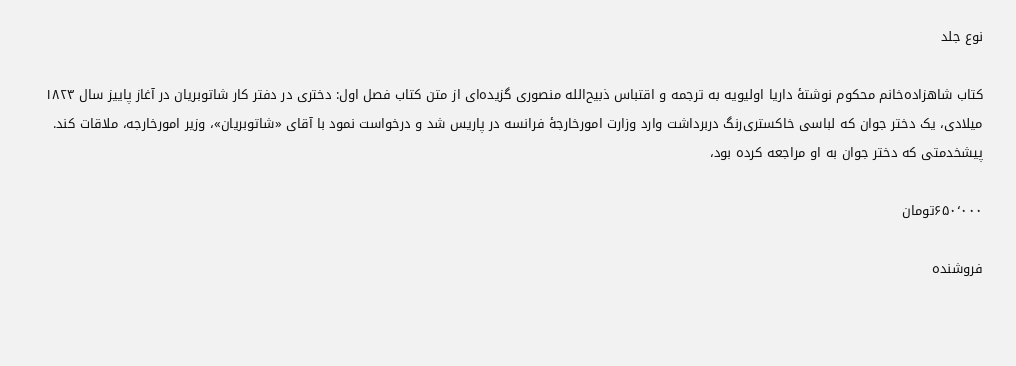نوع جلد

کتاب شاهزاده‌خانم محکوم نوشتۀ داریا اولیویه به ترجمه و اقتباس ذبیح‌الله منصوری گزیده‌ای از متن کتاب فصل اول: دختری در دفتر کار شاتوبریان در آغاز پاییز سال ۱۸۲۳ میلادی، یک دختر جوان که لباسی خاکستری‌رنگ دربرداشت وارد وزارت امورخارجۀ فرانسه در پاریس شد و درخواست نمود با آقای «شاتوبریان»، وزیر امورخارجه، ملاقات کند. پیشخدمتی که دختر جوان به او مراجعه کرده بود،

۶۵۰٬۰۰۰تومان

فروشنده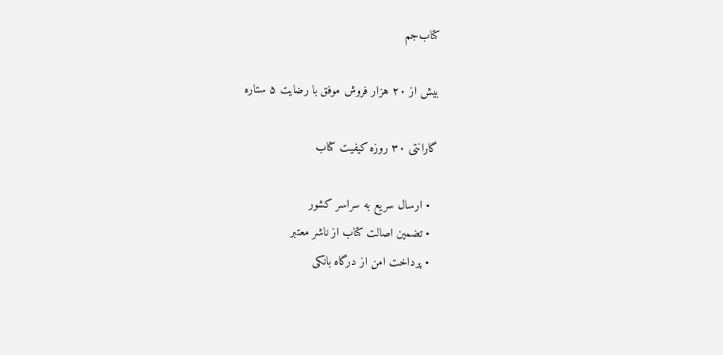کتاب‌جم

بیش از ۲۰ هزار فروش موفق با رضایت ۵ ستاره

گارانتی ۳۰ روزه کیفیت کتاب

  • ارسال سریع به سراسر کشور
  • تضمین اصالت کتاب از ناشر معتبر
  • پرداخت امن از درگاه بانکی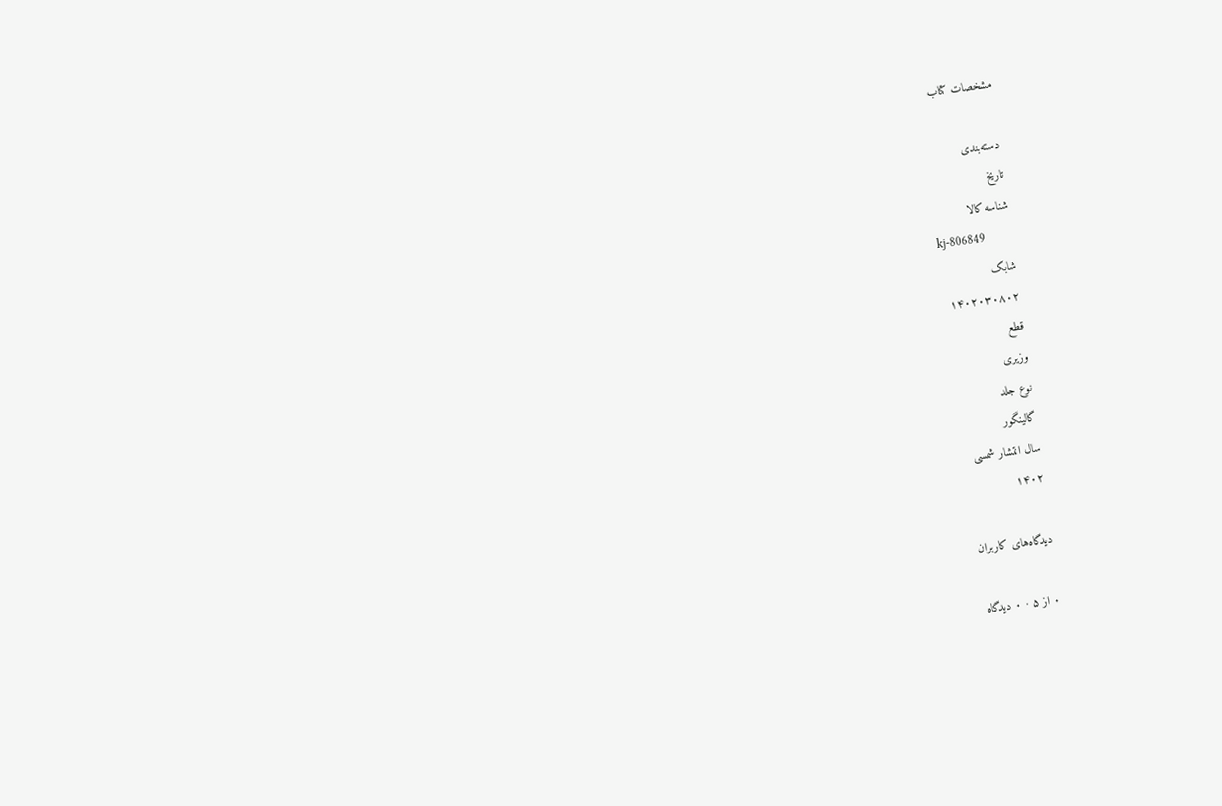مشخصات کتاب

دسته‌بندی
تاریخ
شناسه کالا
kj-806849
شابک
۱۴۰۲۰۳۰۸۰۲
قطع
وزیری
نوع جلد
گالینگور
سال انتشار شمسی
۱۴۰۲

دیدگاه‌های کاربران

۰ از ۵ · ۰ دیدگاه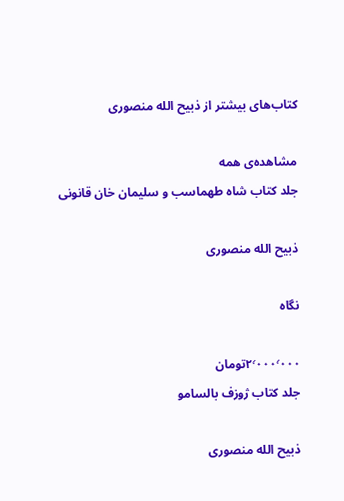کتاب‌های بیشتر از ذبیح الله منصوری

مشاهده‌ی همه
جلد کتاب شاه طهماسب و سلیمان خان قانونی

ذبیح الله منصوری

نگاه

۲٬۰۰۰٬۰۰۰تومان
جلد کتاب ژوزف بالسامو

ذبیح الله منصوری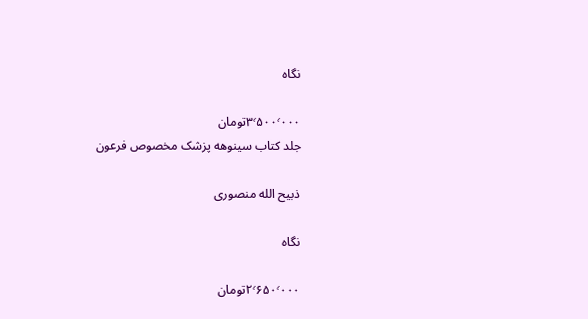نگاه

۳٬۵۰۰٬۰۰۰تومان
جلد کتاب سینوهه پزشک مخصوص فرعون

ذبیح الله منصوری

نگاه

۲٬۶۵۰٬۰۰۰تومان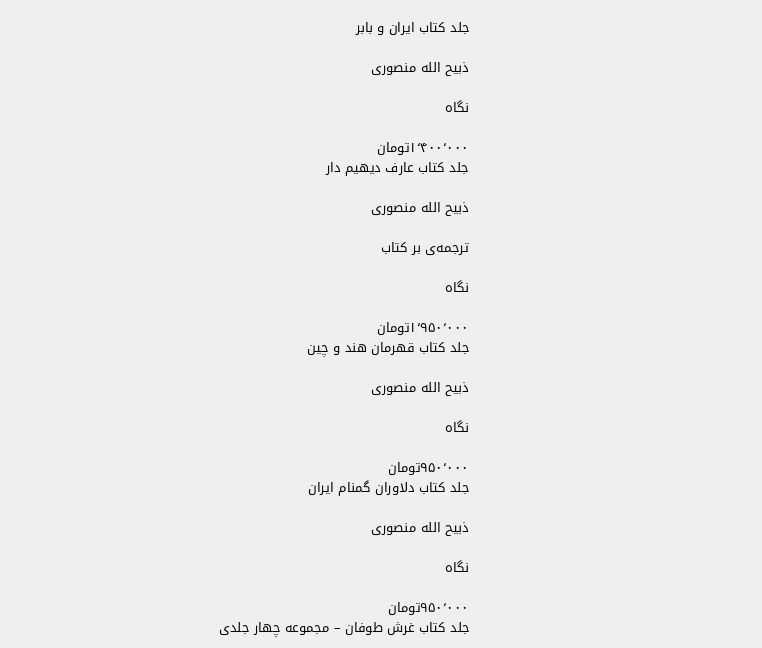جلد کتاب ایران و بابر

ذبیح الله منصوری

نگاه

۱٬۴۰۰٬۰۰۰تومان
جلد کتاب عارف دیهیم دار

ذبیح الله منصوری

ترجمه‌ی بر کتاب

نگاه

۱٬۹۵۰٬۰۰۰تومان
جلد کتاب قهرمان هند و چین

ذبیح الله منصوری

نگاه

۹۵۰٬۰۰۰تومان
جلد کتاب دلاوران گمنام ایران

ذبیح الله منصوری

نگاه

۹۵۰٬۰۰۰تومان
جلد کتاب غرش طوفان – مجموعه چهار جلدی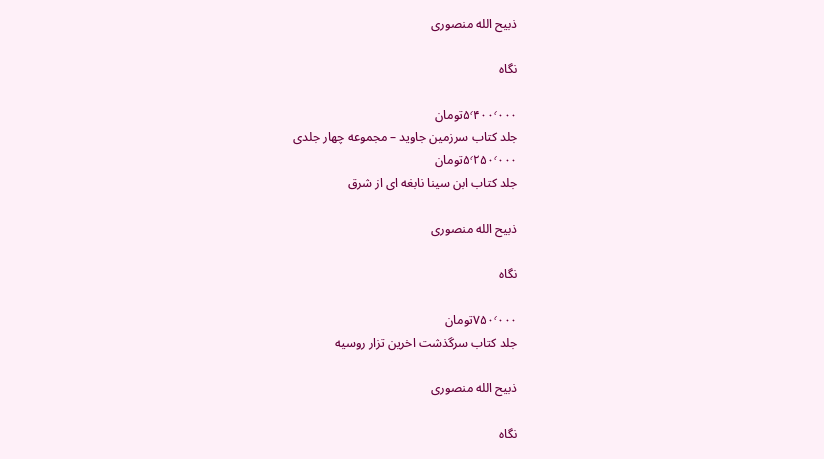ذبیح الله منصوری

نگاه

۵٬۴۰۰٬۰۰۰تومان
جلد کتاب سرزمین جاوید – مجموعه چهار جلدی
۵٬۲۵۰٬۰۰۰تومان
جلد کتاب ابن سینا نابغه ای از شرق

ذبیح الله منصوری

نگاه

۷۵۰٬۰۰۰تومان
جلد کتاب سرگذشت اخرین تزار روسیه

ذبیح الله منصوری

نگاه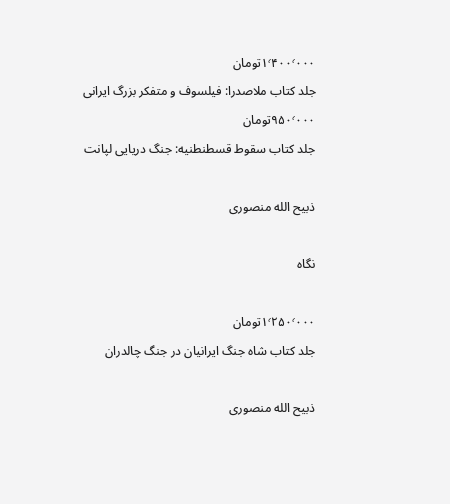۱٬۴۰۰٬۰۰۰تومان
جلد کتاب ملاصدرا: فیلسوف و متفکر بزرگ ایرانی
۹۵۰٬۰۰۰تومان
جلد کتاب سقوط قسطنطنیه: جنگ دریایی لپانت

ذبیح الله منصوری

نگاه

۱٬۲۵۰٬۰۰۰تومان
جلد کتاب شاه جنگ ایرانیان در جنگ چالدران

ذبیح الله منصوری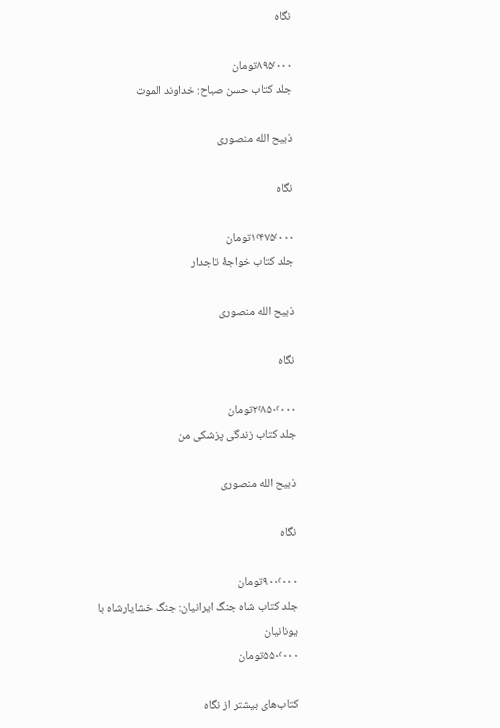نگاه

۸۹۵٬۰۰۰تومان
جلد کتاب حسن صباح: خداوند الموت

ذبیح الله منصوری

نگاه

۱٬۴۷۵٬۰۰۰تومان
جلد کتاب خواجۀ تاجدار

ذبیح الله منصوری

نگاه

۲٬۸۵۰٬۰۰۰تومان
جلد کتاب زندگی پزشکی من

ذبیح الله منصوری

نگاه

۹۰۰٬۰۰۰تومان
جلد کتاب شاه جنگ ایرانیان: جنگ خشایارشاه با یونانیان
۵۵۰٬۰۰۰تومان

کتاب‌های بیشتر از نگاه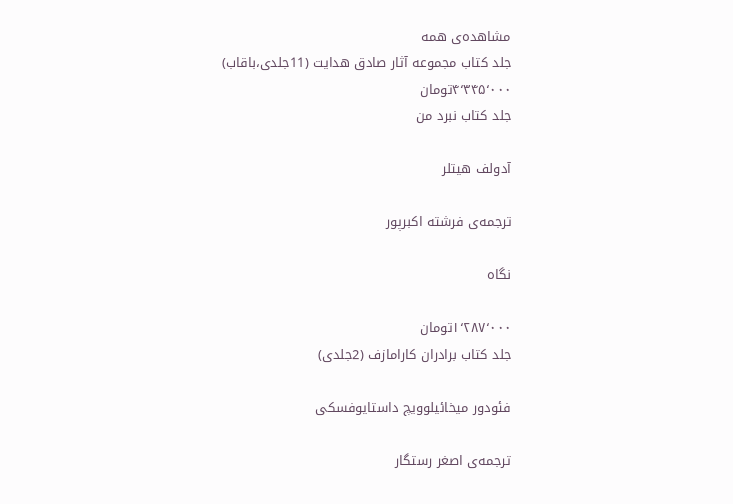مشاهده‌ی همه
جلد کتاب مجموعه آثار صادق هدایت (11جلدی،باقاب)
۴٬۳۴۵٬۰۰۰تومان
جلد کتاب نبرد من

آدولف هیتلر

ترجمه‌ی فرشته اکبرپور

نگاه

۱٬۲۸۷٬۰۰۰تومان
جلد کتاب برادران کارامازف (2جلدی)

فئودور میخائیلوویچ داستایوفسکی

ترجمه‌ی اصغر رستگار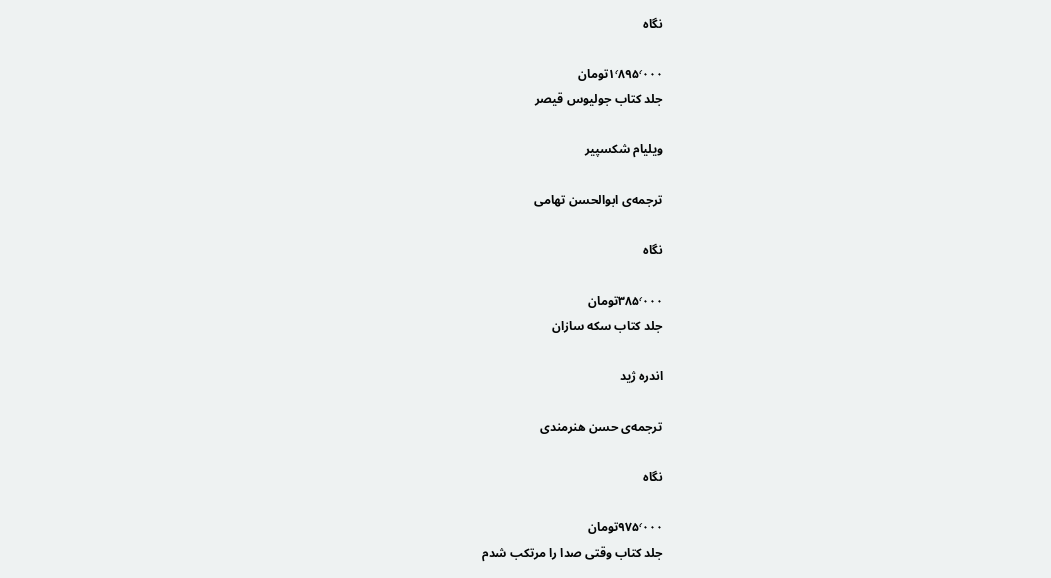نگاه

۱٬۸۹۵٬۰۰۰تومان
جلد کتاب جولیوس قیصر

ویلیام شکسپیر

ترجمه‌ی ابوالحسن تهامی

نگاه

۳۸۵٬۰۰۰تومان
جلد کتاب سکه سازان

اندره ژید

ترجمه‌ی حسن هنرمندی

نگاه

۹۷۵٬۰۰۰تومان
جلد کتاب وقتی صدا را مرتکب شدم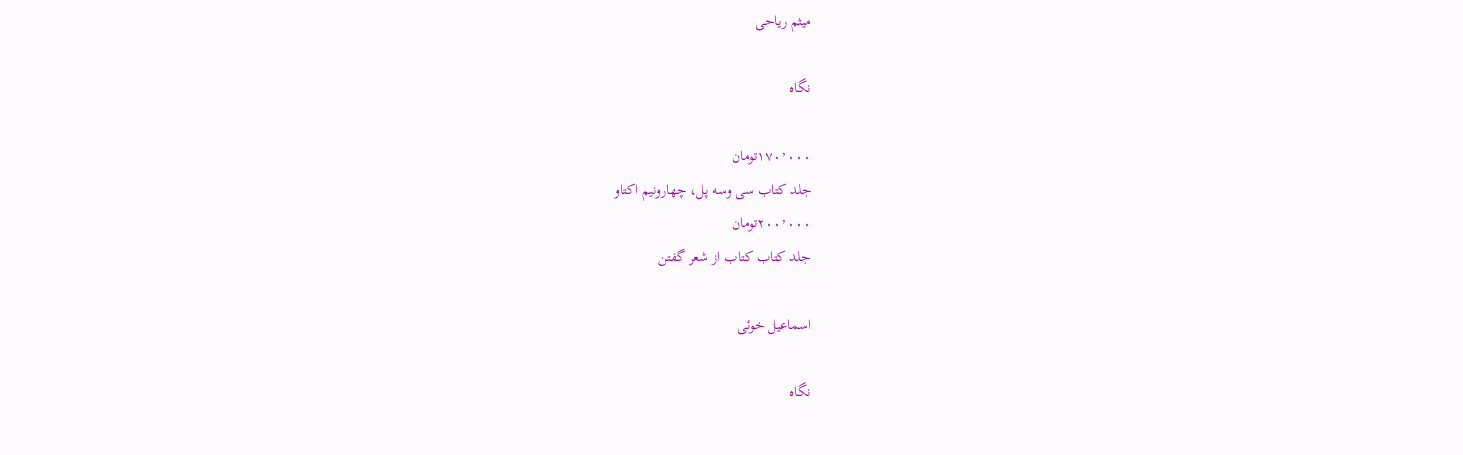میثم ریاحی

نگاه

۱۷۰٬۰۰۰تومان
جلد کتاب سی وسه پل، چهارونیم اکتاو
۲۰۰٬۰۰۰تومان
جلد کتاب کتاب از شعر گفتن

اسماعیل خوئی

نگاه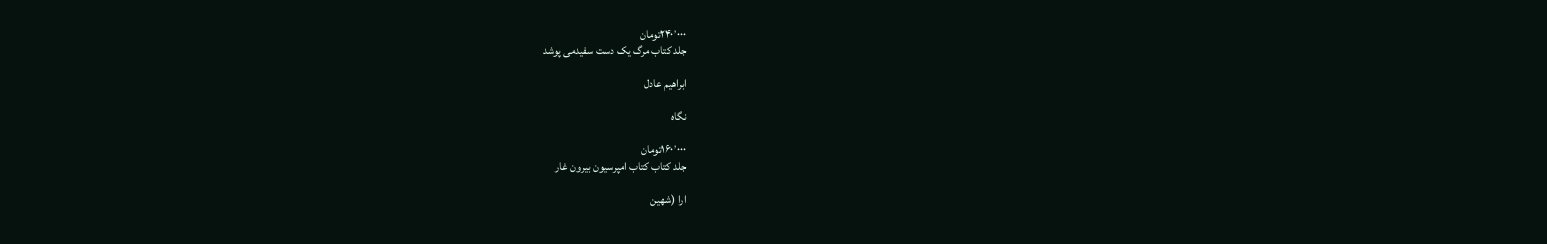۲۴۰٬۰۰۰تومان
جلد کتاب مرگ یک دست سفیدمی پوشد

ابراهیم عادل

نگاه

۱۶۰٬۰۰۰تومان
جلد کتاب کتاب امپرسیون بیرون غار

ارا (شهین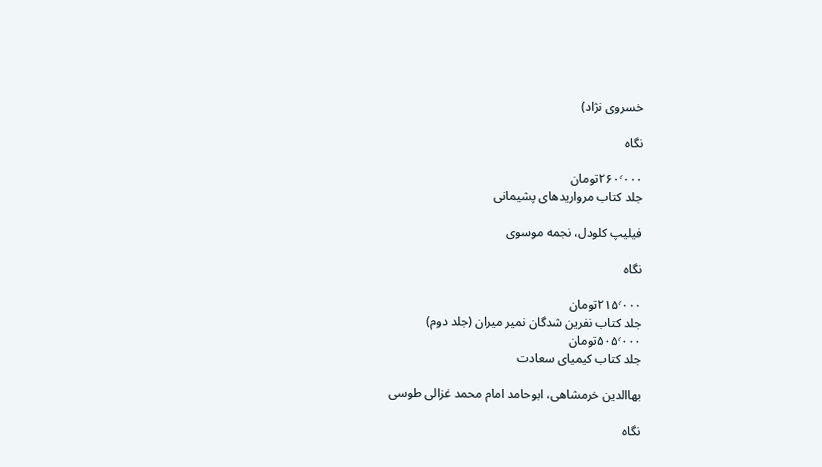خسروی نژاد)

نگاه

۲۶۰٬۰۰۰تومان
جلد کتاب مرواریدهای پشیمانی

فیلیپ کلودل، نجمه موسوی

نگاه

۲۱۵٬۰۰۰تومان
جلد کتاب نفرین شدگان نمیر میران (جلد دوم)
۵۰۵٬۰۰۰تومان
جلد کتاب کیمیای سعادت

بهاالدین خرمشاهی، ابوحامد امام محمد غزالی طوسی

نگاه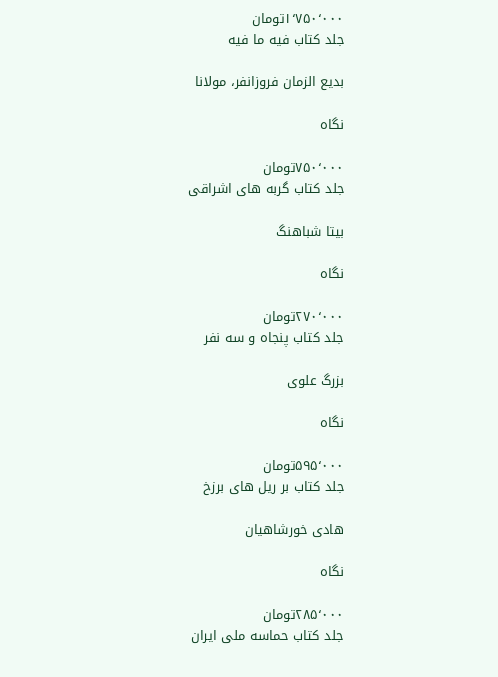۱٬۷۵۰٬۰۰۰تومان
جلد کتاب فیه ما فیه

بدیع الزمان فروزانفر، مولانا

نگاه

۷۵۰٬۰۰۰تومان
جلد کتاب گربه های اشراقی

بیتا شباهنگ

نگاه

۲۷۰٬۰۰۰تومان
جلد کتاب پنجاه و سه نفر

بزرگ علوی

نگاه

۵۹۵٬۰۰۰تومان
جلد کتاب بر ریل های برزخ

هادی خورشاهیان

نگاه

۲۸۵٬۰۰۰تومان
جلد کتاب حماسه ملی ایران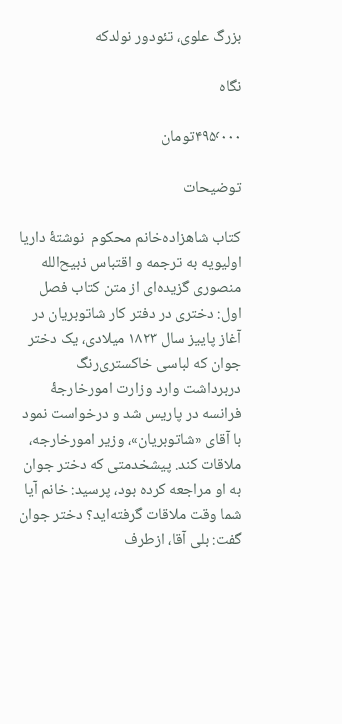بزرگ علوی، تئودور نولدکه

نگاه

۴۹۵٬۰۰۰تومان

توضیحات

کتاب شاهزاده‌خانم محکوم  نوشتۀ داریا اولیویه به ترجمه و اقتباس ذبیح‌الله منصوری گزیده‌ای از متن کتاب فصل اول: دختری در دفتر کار شاتوبریان در آغاز پاییز سال ۱۸۲۳ میلادی، یک دختر جوان که لباسی خاکستری‌رنگ دربرداشت وارد وزارت امورخارجۀ فرانسه در پاریس شد و درخواست نمود با آقای «شاتوبریان»، وزیر امورخارجه، ملاقات کند. پیشخدمتی که دختر جوان به او مراجعه کرده بود، پرسید: خانم آیا شما وقت ملاقات گرفته‌اید؟ دختر جوان گفت: بلی آقا، ازطرف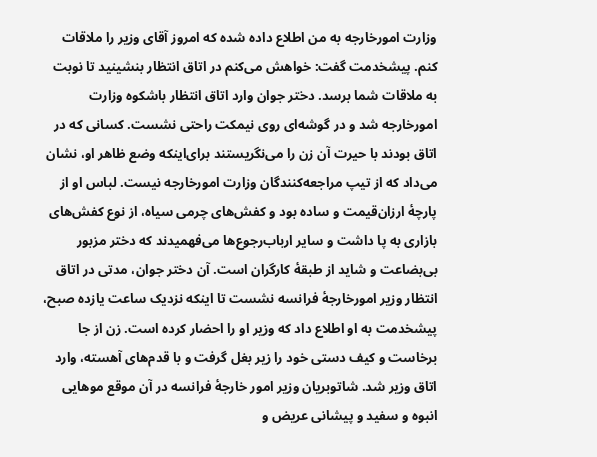وزارت امورخارجه به من اطلاع داده شده که امروز آقای وزیر را ملاقات کنم. پیشخدمت گفت: خواهش می‌کنم در اتاق انتظار بنشینید تا نوبت به ملاقات شما برسد. دختر جوان وارد اتاق انتظار باشکوه وزارت امورخارجه شد و در گوشه‌ای روی نیمکت راحتی نشست. کسانی که در اتاق بودند با حیرت آن زن را می‌نگریستند برای‌اینکه وضع ظاهر او، نشان می‌داد که از تیپ مراجعه‌کنندگان وزارت امورخارجه نیست. لباس او از پارچۀ ارزان‌قیمت و ساده بود و کفش‌های چرمی سیاه، از نوع کفش‌های بازاری به پا داشت و سایر ارباب‌رجوع‌ها می‌فهمیدند که دختر مزبور بی‌بضاعت و شاید از طبقۀ کارگران است. آن دختر جوان، مدتی در اتاق انتظار وزیر امورخارجۀ فرانسه نشست تا اینکه نزدیک ساعت یازده صبح، پیشخدمت به او اطلاع داد که وزیر او را احضار کرده است. زن از جا برخاست و کیف‌ دستی خود را زیر بغل گرفت و با قدم‌های آهسته، وارد اتاق وزیر شد. شاتوبریان وزیر امور خارجۀ فرانسه در آن موقع موهایی انبوه و سفید و پیشانی عریض و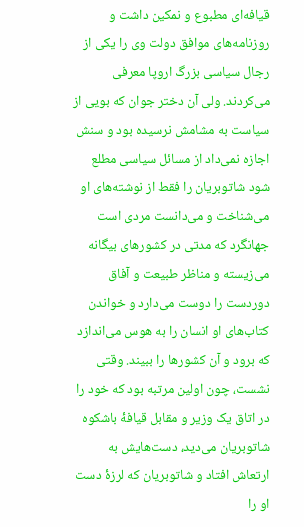قیافه‌ای مطبوع و نمکین داشت و روزنامه‌های موافق دولت وی را یکی از رجال سیاسی بزرگ اروپا معرفی می‌کردند. ولی آن دختر جوان که بویی از سیاست به مشامش نرسیده بود و سنش اجازه نمی‌داد از مسائل سیاسی مطلع شود شاتوبریان را فقط از نوشته‌های او می‌شناخت و می‌دانست مردی است جهانگرد که مدتی در کشورهای بیگانه می‌زیسته و مناظر طبیعت و آفاق دوردست را دوست می‌دارد و خواندن کتاب‌های او انسان را به هوس می‌اندازد که برود و آن کشورها را ببیند. وقتی نشست، چون اولین مرتبه بود که خود را در اتاق یک وزیر و مقابل قیافۀ باشکوه شاتوبریان می‌دید، دست‌هایش به ارتعاش افتاد و شاتوبریان که لرزۀ دست او را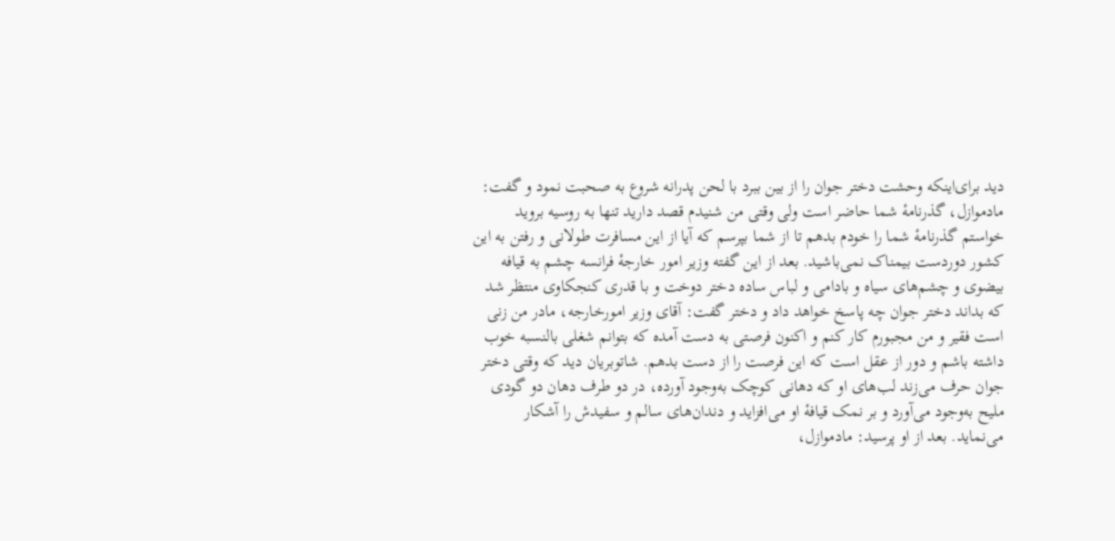دید برای‌اینکه وحشت دختر جوان را از بین ببرد با لحن پدرانه شروع به صحبت نمود و گفت: مادموازل، گذرنامۀ شما حاضر است ولی وقتی من شنیدم قصد دارید تنها به روسیه بروید خواستم گذرنامۀ شما را خودم بدهم تا از شما بپرسم که آیا از این مسافرت طولانی و رفتن به این کشور دوردست بیمناک نمی‌باشید. بعد از این گفته وزیر امور خارجۀ فرانسه چشم به قیافه بیضوی و چشم‌های سیاه و بادامی و لباس ساده دختر دوخت و با قدری کنجکاوی منتظر شد که بداند دختر جوان چه پاسخ خواهد داد و دختر گفت: آقای وزیر امورخارجه، مادر من زنی است فقیر و من مجبورم کار کنم و اکنون فرصتی به‌ دست آمده که بتوانم شغلی بالنسبه خوب داشته باشم و دور از عقل است که این فرصت را از دست بدهم. شاتوبریان دید که وقتی دختر جوان حرف می‌زند لب‌های او که دهانی کوچک به‌وجود آورده، در دو طرف دهان دو گودی ملیح به‌وجود می‌آورد و بر نمک قیافۀ او می‌افزاید و دندان‌های سالم و سفیدش را آشکار می‌نماید. بعد از او پرسید: مادموازل،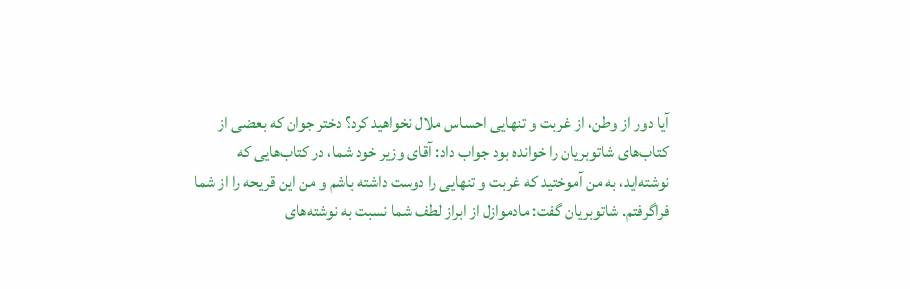آیا دور از وطن، از غربت و تنهایی احساس ملال نخواهید کرد؟ دختر جوان که بعضی از کتاب‌های شاتوبریان را خوانده بود جواب داد: آقای وزیر خود شما، در کتاب‌هایی که نوشته‌اید، به من آموختید که غربت و تنهایی را دوست داشته باشم و من این قریحه را از شما فراگرفتم. شاتوبریان گفت: مادموازل از ابراز لطف شما نسبت به نوشته‌های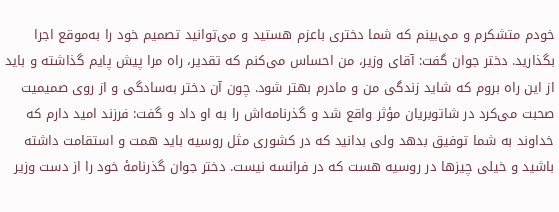خودم متشکرم و می‌بینم که شما دختری باعزم هستید و می‌توانید تصمیم خود را به‌موقع اجرا بگذارید. دختر جوان گفت: آقای وزیر، من احساس می‌کنم که تقدیر، راه مرا پیش پایم گذاشته و باید از این راه بروم که شاید زندگی من و مادرم بهتر شود. چون آن دختر به‌سادگی و از روی صمیمیت صحبت می‌کرد در شاتوبریان مؤثر واقع شد و گذرنامه‌اش را به او داد و گفت: فرزند امید دارم که خداوند به شما توفیق بدهد ولی بدانید که در کشوری مثل روسیه باید همت و استقامت داشته باشید و خیلی چیزها در روسیه هست که در فرانسه نیست. دختر جوان گذرنامۀ خود را از دست وزیر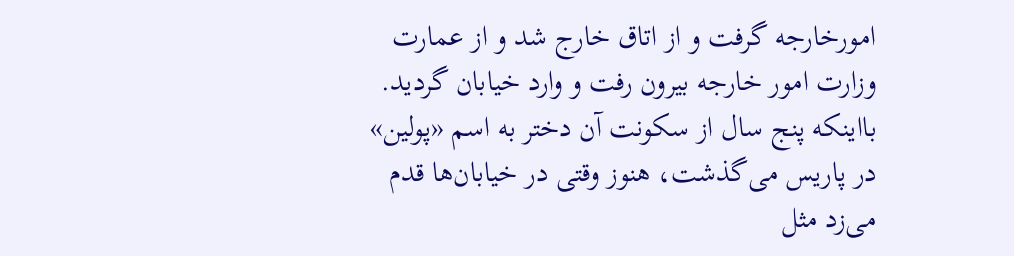امورخارجه گرفت و از اتاق خارج شد و از عمارت وزارت امور خارجه بیرون رفت و وارد خیابان گردید. بااینکه پنج سال از سکونت آن دختر به اسم «پولین» در پاریس می‌گذشت، هنوز وقتی در خیابان‌ها قدم می‌زد مثل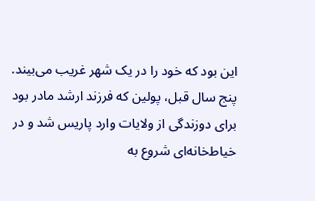این بود که خود را در یک شهر غریب می‌بیند. پنج سال قبل، پولین که فرزند ارشد مادر بود برای دوزندگی از ولایات وارد پاریس شد و در خیاط‌خانه‌ای شروع به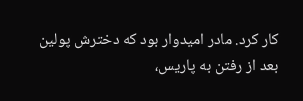کار کرد. مادر امیدوار بود که دخترش پولین بعد از رفتن به پاریس،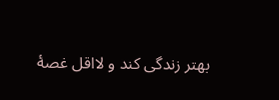بهتر زندگی کند و لااقل غصۀ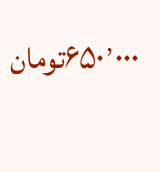۶۵۰٬۰۰۰تومان